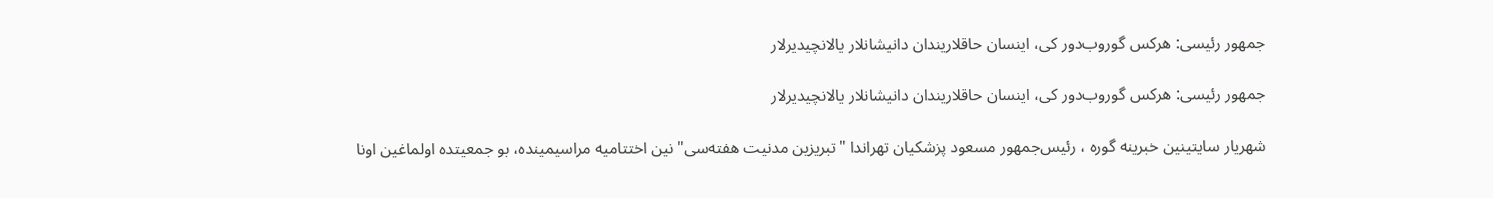جمهور رئیسی: هرکس گوروب‌دور کی، اینسان حاقلاریندان دانیشانلار یالانچیدیرلار

جمهور رئیسی: هرکس گوروب‌دور کی، اینسان حاقلاریندان دانیشانلار یالانچیدیرلار

شهریار سایتینین خبرینه گوره ، رئیس‌جمهور مسعود پزشکیان تهراندا "تبریزین مدنیت هفته‌سی" نین اختتامیه مراسیمینده، بو جمعیتده اولماغین اونا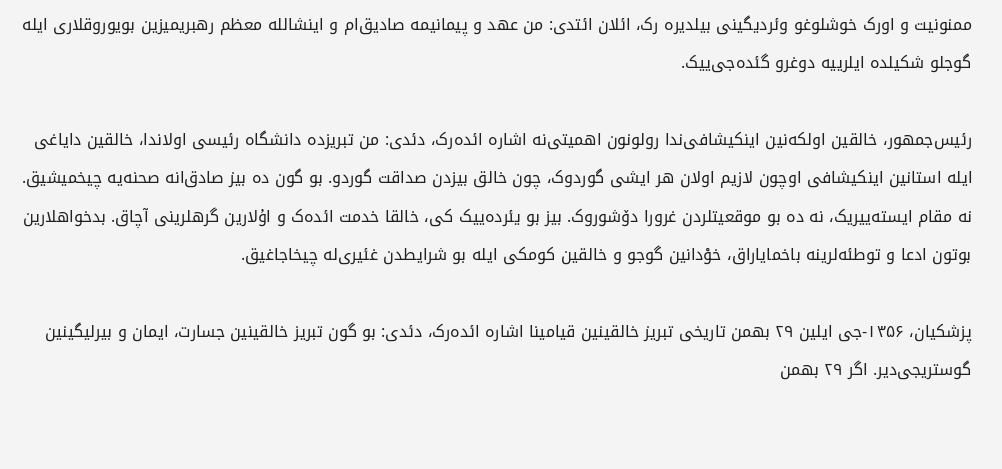ممنونیت و اورک خوشلوغو وئردیگینی بیلدیره رک، ائلان ائتدی: من عهد و پیمانیمه صادیق‌ام و اینشالله معظم رهبریمیزین بویوروقلاری ایله گوجلو شکیلده ایلرییه دوغرو گئده‌جی‌ییک.

رئیس‌جمهور، خالقین اولکه‌نین اینکیشافی‌ندا رولونون اهمیتی‌نه اشاره ائده‌رک، دئدی: من تبریزده دانشگاه رئیسی اولاندا، خالقین دایاغی ایله استانین اینکیشافی اوچون لازیم اولان هر ایشی گوردوک، چون خالق بیزدن صداقت گوردو. بو گون ده بیز صادق‌انه صحنه‌یه چیخمیشیق. نه مقام ایسته‌ییریک، نه ده بو موقعیتلردن غرورا دۆشوروک. بیز بو یئرده‌ییک کی، خالقا خدمت ائده‌ک و اۇلارین گرهلرینی آچاق. بدخواهلارین بوتون ادعا و توطئه‌لرینه باخمایاراق، خوْدانین گوجو و خالقین کومکی ایله بو شرایطدن غئیری‌له چیخاجاغیق.

پزشکیان، ۱۳۵۶-جی ایلین ۲۹ بهمن تاریخی تبریز خالقینین قیامینا اشاره ائده‌رک، دئدی: بو گون تبریز خالقینین جسارت، ایمان و بیرلیگینین گوستریجی‌دیر. اگر ۲۹ بهمن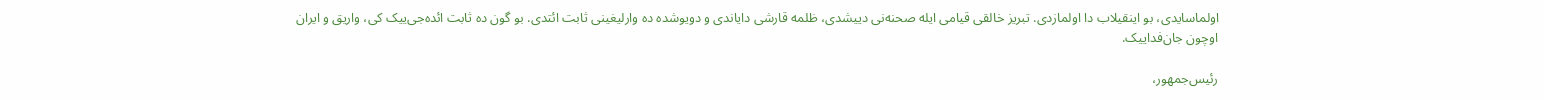اولماسایدی، بو اینقیلاب دا اولمازدی. تبریز خالقی قیامی ایله صحنه‌نی دییشدی، ظلمه قارشی دایاندی و دویوشده ده وارلیغینی ثابت ائتدی. بو گون ده ثابت ائده‌جی‌ییک کی، واریق و ایران اوچون جان‌فداییک.

رئیس‌جمهور،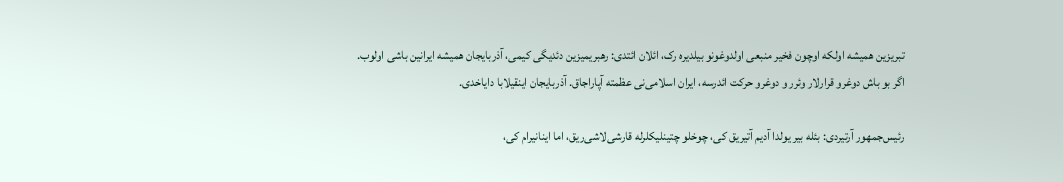تبریزین همیشه اولکه اوچون فخیر منبعی اولدوغونو بیلدیره رک، ائلان ائتدی: رهبریمیزین دئدیگی کیمی، آذربایجان همیشه ایرانین باشی اولوب. اگر بو باش دوغرو قرارلار وئرر و دوغرو حرکت ائدرسه، ایران اسلامی‌نی عظمته آپاراجاق. آذربایجان اینقیلابا دایاخدی.

رئیس‌جمهور آرتیردی: بئله بیر یولدا آدیم آتیریق کی، چوخلو چتینلیکلرله قارشی‌لاشی‌ریق، اما اینانیرام کی،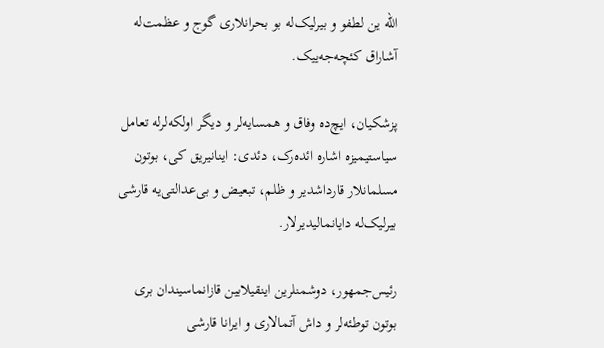الله ین لطفو و بیرلیک‌له بو بحرانلاری گوج و عظمت‌له آشاراق کئچه‌جه‌ییک.

پزشکیان، ایچ‌ده وفاق و همسایه‌لر و دیگر اولکه‌لرله تعامل سیاستیمیزه اشاره ائده‌رک، دئدی: اینانیریق کی، بوتون مسلمانلار قارداشدیر و ظلم، تبعیض و بی‌عدالتی‌یه قارشی بیرلیک‌له دایانمالیدیرلار.

رئیس‌جمهور، دوشمنلرین اینقیلابین قازانماسیندان بری بوتون توطئه‌لر و داش آتمالاری و ایرانا قارشی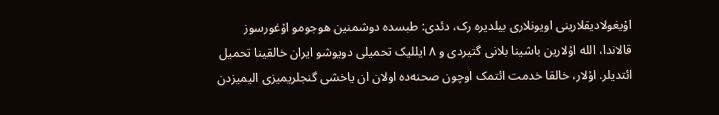اۇیغولادیقلارینی اویونلاری بیلدیره رک، دئدی: طبسده دوشمنین هوجومو اۇغورسوز قالاندا، الله اۇلارین باشینا بلانی گتیردی و ۸ ایللیک تحمیلی دویوشو ایران خالقینا تحمیل ائتدیلر. اۇلار، خالقا خدمت ائتمک اوچون صحنه‌ده اولان ان یاخشی گنجلریمیزی الیمیزدن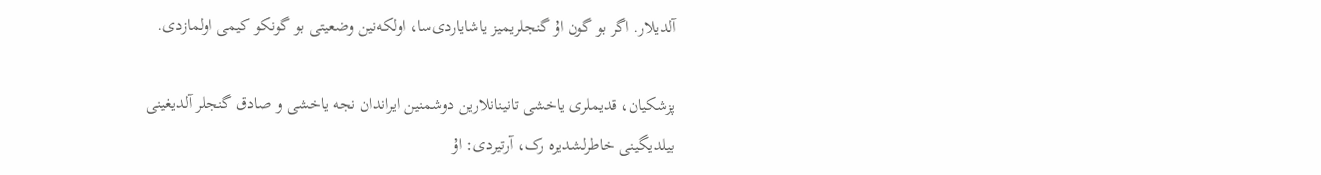آلدیلار. اگر بو گون اۇ گنجلریمیز یاشایاردی‌سا، اولکه‌نین وضعیتی بو گونکو کیمی اولمازدی.

پزشکیان، قدیملری یاخشی تانینانلارین دوشمنین ایراندان نجه یاخشی و صادق گنجلر آلدیغینی بیلدیگینی خاطرلشدیره رک، آرتیردی: اۇ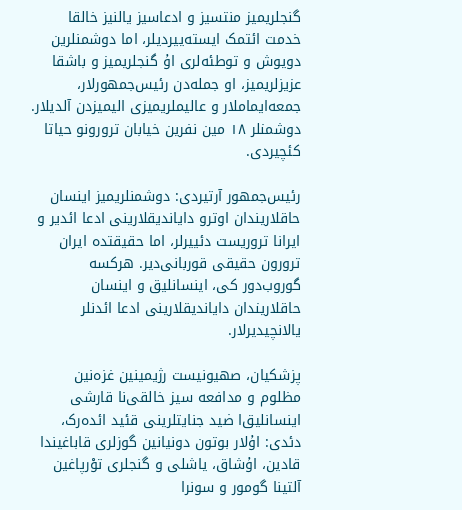گنجلریمیز ‌منتسیز و ادعاسیز یالنیز خالقا خدمت ائتمک ایسته‌ییردیلر، اما دوشمنلرین دویوش و توطئه‌لری اۇ گنجلریمیز و باشقا عزیزلریمیز، او جمله‌دن رئیس‌جمهورلار، جمعه‌ایماملار و عالیملریمیزی الیمیزدن آلدیلار. دوشمنلر ۱۸ مین نفرین خیابان ترورونو حیاتا کئچیردی.

رئیس‌جمهور آرتیردی: دوشمنلریمیز اینسان حاقلاریندان اوترو دایاندیقلارینی ادعا ائدیر و ایرانا تروریست دئییرلر، اما حقیقتده ایران ترورون حقیقی قوربانی‌دیر. هرکسه گوروب‌دور کی، اینسانلیق و اینسان حاقلاریندان دایاندیقلارینی ادعا ائدنلر یالانچیدیرلار.

پزشکیان، صهیونیست رژیمینین غزه‌نین مظلوم و مدافعه سیز خالقی‌نا قارشی اینسانلیق‌ا ضید جنایتلرینی قئید ائده‌رک، دئدی: اۇلار بوتون دونیانین گوزلری قاباغیندا قادین، اۇشاق، یاشلی و گنجلری توْرپاغین آلتینا گومور و سونرا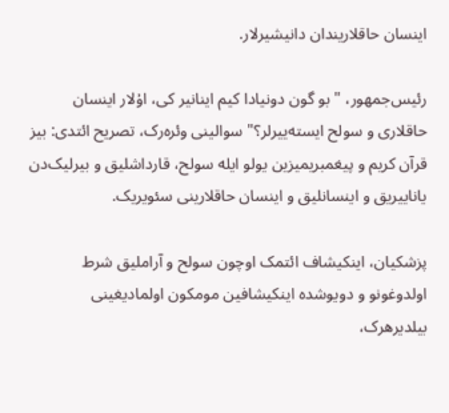اینسان حاقلاریندان دانیشیرلار.

رئیس‌جمهور، "بو گون دونیادا کیم اینانیر کی، اۇلار اینسان حاقلاری و سولح ایسته‌ییرلر؟" سوالینی وئره‌رک، تصریح ائتدی: بیز قرآن کریم و پیغمبریمیزین یولو ایله سولح، قارداشلیق و بیرلیک‌دن یاناییریق و اینسانلیق و اینسان حاقلارینی سئویریک.

پزشکیان، اینکیشاف ائتمک اوچون سولح و آراملیق شرط اولدوغونو و دویوشده اینکیشافین مومکون اولمادیغینی بیلدیرهرک،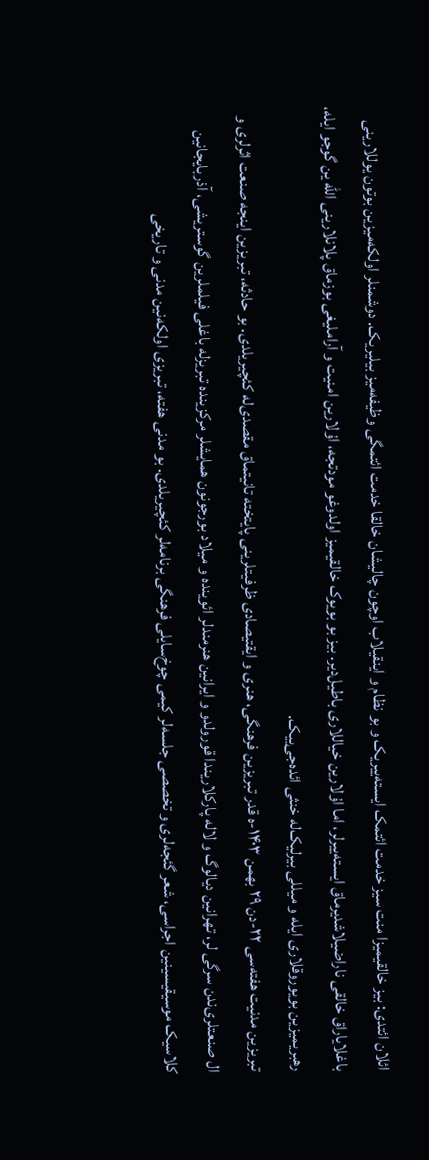ائلان ائتدی: بیز خالقیمیزا منت سیز خدمت ائتمک ایسته‌ییریک و بو نظام و اینقیلاب اوچون چالیشان خالقا خدمت ائتمگی وظیفه‌میز بیلیریک. دوشمنلر اولکه‌میزین بوتون یوللارینی باغلایاراق خالقی ناراضیلاشدیرماق ایسته‌ییرلر، اما اۇلارین خیاللاری باطیل‌دیر. بیز بو بویوک خالقیمیز اولدوغو مودتجه، اۇلارین امنیت و آراملیغی بوزماق پلانلارینی الله ین گوجو ایله، رهبریمیزین بویوروقلاری ایله و میللی بیرلیک‌له خنثی ائده‌جی‌ییک.
تبریزین مدنیت هفته‌سی ۲۲-دن ۲۹ بهمن ۱۴۰۳-ه قدر تبریزین فرهنگی، هنری و ایقتیصادی ظرفیتلرینی پایتخته تانیتماق مقصدی‌له کئچیریلدی. بو حادثه، تبریزین اینجه صنعت اثرلری و ال صنعتلری‌ندن سرگی لر، تهرانین دیالوگ و لاله پارکلاریندا قورولدو و ایرانین هنرمندلر ائوینده و میلاد بورجونون همایشلر مرکزینده تبریزله باغلی فیلملرین گوستریشی، آذربایجانین کلاسیک موسیقیسینین اجراسی، شعر گئجه‌لری و تخصصی جلسه‌لر کیمی چوخ‌سایلی فرهنگی برنامه‌لر کئچیریلدی. بو مدنی هفته، تبریزی اولکه‌نین مدنی و تاریخی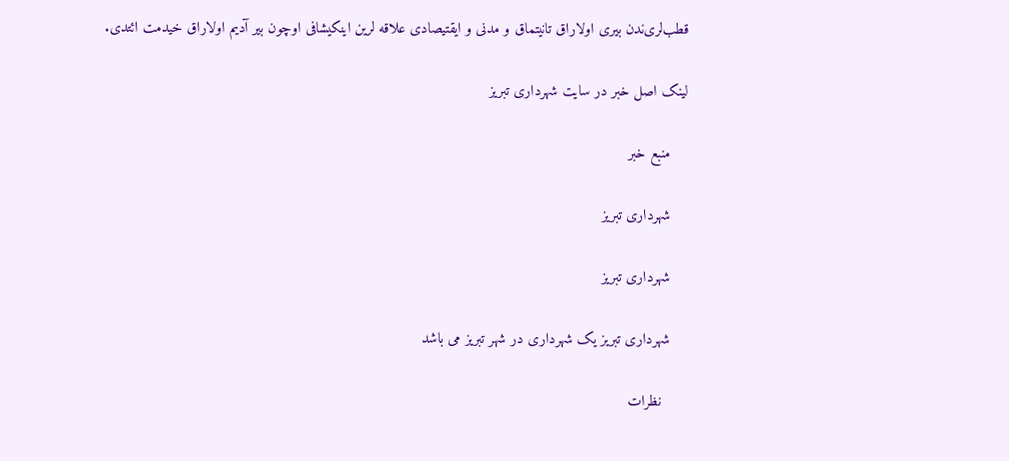قطب‌لری‌ندن بیری اولاراق تانیتماق و مدنی و ایقتیصادی علاقه لرین اینکیشافی اوچون بیر آدیم اولاراق خیدمت ائتدی.

لینک اصل خبر در سایت شهرداری تبریز

    منبع خبر

    شهرداری تبریز

    شهرداری تبریز

    شهرداری تبریز یک شهرداری در شهر تبریز می باشد

      نظرات